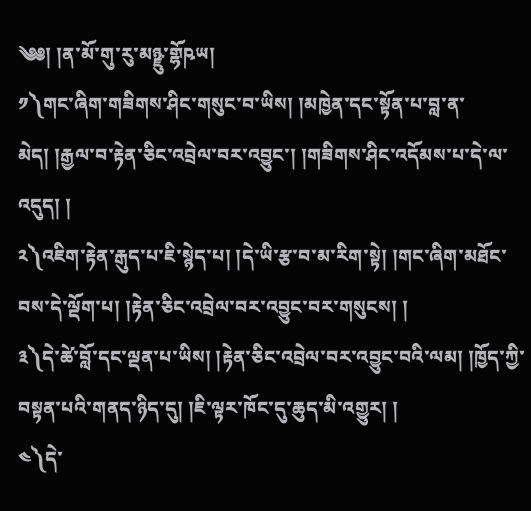༄༅། །ན་མོ་གུ་རུ་མཉྫུ་གྷོཥཡ།
༡༽གང་ཞིག་གཟིགས་ཤིང་གསུང་བ་ཡིས། །མཁྱེན་དང་སྟོན་པ་བླ་ན་མེད། །རྒྱལ་བ་རྟེན་ཅིང་འབྲེལ་བར་འབྱུང་། །གཟིགས་ཤིང་འདོམས་པ་དེ་ལ་འདུད། །
༢༽འཇིག་རྟེན་རྒུད་པ་ཇི་སྙེད་པ། །དེ་ཡི་རྩ་བ་མ་རིག་སྟེ། །གང་ཞིག་མཐོང་བས་དེ་ལྡོག་པ། །རྟེན་ཅིང་འབྲེལ་བར་འབྱུང་བར་གསུངས། །
༣༽དེ་ཚེ་བློ་དང་ལྡན་པ་ཡིས། །རྟེན་ཅིང་འབྲེལ་བར་འབྱུང་བའི་ལམ། །ཁྱོད་ཀྱི་བསྟན་པའི་གནད་ཉིད་དུ། །ཇི་ལྟར་ཁོང་དུ་ཆུད་མི་འགྱུར། །
༤༽དེ་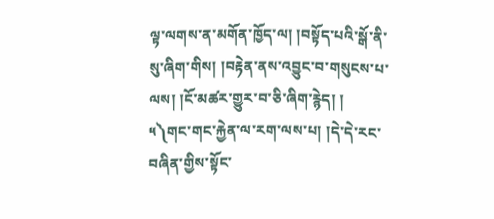ལྟ་ལགས་ན་མགོན་ཁྱོད་ལ། །བསྟོད་པའི་སྒོ་ནི་སུ་ཞིག་གིས། །བརྟེན་ནས་འབྱུང་བ་གསུངས་པ་ལས། །ངོ་མཚར་གྱུར་བ་ཅི་ཞིག་རྙེད། །
༥༽གང་གང་རྐྱེན་ལ་རག་ལས་པ། །དེ་དེ་རང་བཞིན་གྱིས་སྟོང་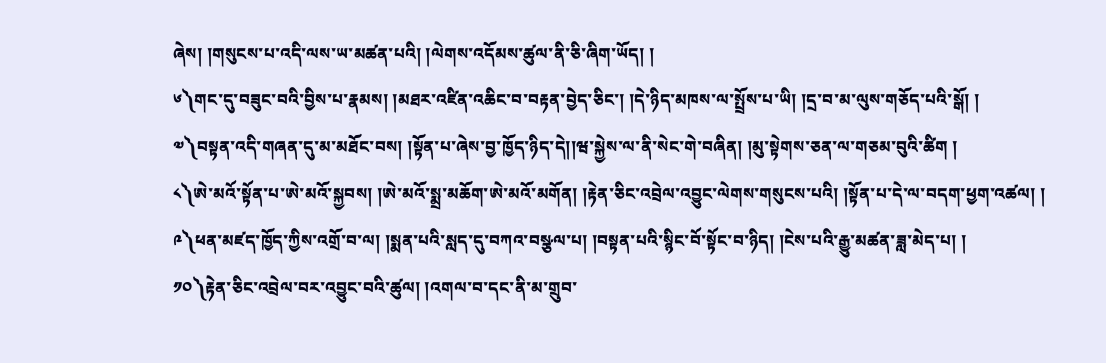ཞེས། །གསུངས་པ་འདི་ལས་ཡ་མཚན་པའི། །ལེགས་འདོམས་ཚུལ་ནི་ཅི་ཞིག་ཡོད། །
༦༽གང་དུ་བཟུང་བའི་བྱིས་པ་རྣམས། །མཐར་འཛིན་འཆིང་བ་བརྟན་བྱེད་ཅིང་། །དེ་ཉིད་མཁས་ལ་སྤྲོས་པ་ཡི། །དྲ་བ་མ་ལུས་གཅོད་པའི་སྒོ། །
༧༽བསྟན་འདི་གཞན་དུ་མ་མཐོང་བས། །སྟོན་པ་ཞེས་བྱ་ཁྱོད་ཉིད་དེ།།ཝ་སྐྱེས་ལ་ནི་སེང་གེ་བཞིན། །མུ་སྟེགས་ཅན་ལ་གཅམ་བུའི་ཚིག །
༨༽ཨེ་མའོ་སྟོན་པ་ཨེ་མའོ་སྐྱབས། །ཨེ་མའོ་སྨྲ་མཆོག་ཨེ་མའོ་མགོན། །རྟེན་ཅིང་འབྲེལ་འབྱུང་ལེགས་གསུངས་པའི། །སྟོན་པ་དེ་ལ་བདག་ཕྱག་འཚལ། །
༩༽ཕན་མཛད་ཁྱོད་ཀྱིས་འགྲོ་བ་ལ། །སྨན་པའི་སླད་དུ་བཀའ་བསྩལ་པ། །བསྟན་པའི་སྙིང་བོ་སྟོང་བ་ཉིད། །ངེས་པའི་རྒྱུ་མཚན་ཟླ་མེད་པ། །
༡༠༽རྟེན་ཅིང་འབྲེལ་བར་འབྱུང་བའི་ཚུལ། །འགལ་བ་དང་ནི་མ་གྲུབ་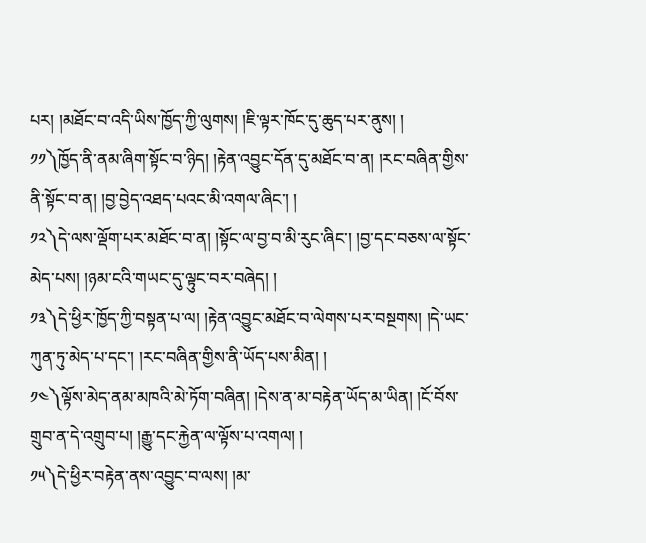པར། །མཐོང་བ་འདི་ཡིས་ཁྱོད་ཀྱི་ལུགས། །ཇི་ལྟར་ཁོང་དུ་ཆུད་པར་ནུས། །
༡༡༽ཁྱོད་ནི་ནམ་ཞིག་སྟོང་བ་ཉིད། །རྟེན་འབྱུང་དོན་དུ་མཐོང་བ་ན། །རང་བཞིན་གྱིས་ནི་སྟོང་བ་ན། །བྱ་བྱེད་འཐད་པའང་མི་འགལ་ཞིང་། །
༡༢༽དེ་ལས་ལྡོག་པར་མཐོང་བ་ན། །སྟོང་ལ་བྱ་བ་མི་རུང་ཞིང་། །བྱ་དང་བཅས་ལ་སྟོང་མེད་པས། །ཉམ་ངའི་གཡང་དུ་ལྟུང་བར་བཞེད། །
༡༣༽དེ་ཕྱིར་ཁྱོད་ཀྱི་བསྟན་པ་ལ། །རྟེན་འབྱུང་མཐོང་བ་ལེགས་པར་བསྔགས། །དེ་ཡང་ཀུན་ཏུ་མེད་པ་དང་། །རང་བཞིན་གྱིས་ནི་ཡོད་པས་མིན། །
༡༤༽ལྟོས་མེད་ནམ་མཁའི་མེ་ཏོག་བཞིན། །དེས་ན་མ་བརྟེན་ཡོད་མ་ཡིན། །ངོ་བོས་གྲུབ་ན་དེ་འགྲུབ་པ། །རྒྱུ་དང་རྐྱེན་ལ་ལྟོས་པ་འགལ། །
༡༥༽དེ་ཕྱིར་བརྟེན་ནས་འབྱུང་བ་ལས། །མ་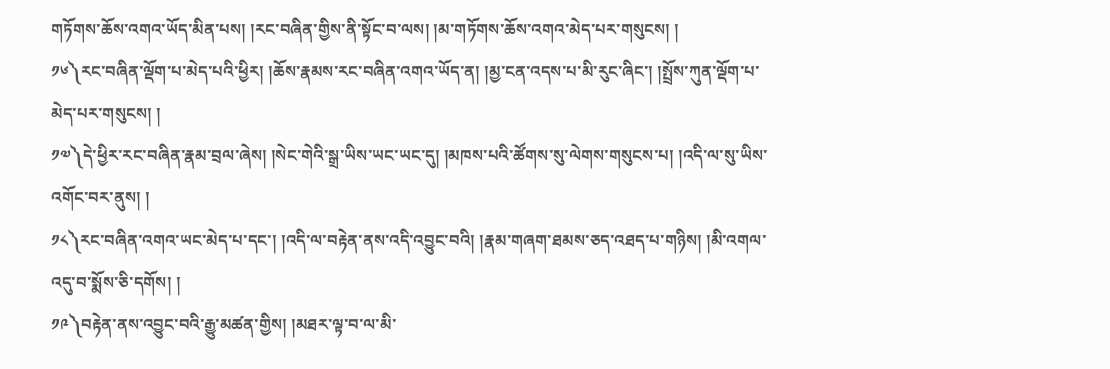གཏོགས་ཆོས་འགའ་ཡོད་མིན་པས། །རང་བཞིན་གྱིས་ནི་སྟོང་བ་ལས། །མ་གཏོགས་ཆོས་འགའ་མེད་པར་གསུངས། །
༡༦༽རང་བཞིན་ལྡོག་པ་མེད་པའི་ཕྱིར། །ཆོས་རྣམས་རང་བཞིན་འགའ་ཡོད་ན། །མྱ་ངན་འདས་པ་མི་རུང་ཞིང་། །སྤྲོས་ཀུན་ལྡོག་པ་མེད་པར་གསུངས། །
༡༧༽དེ་ཕྱིར་རང་བཞིན་རྣམ་བྲལ་ཞེས། །སེང་གེའི་སྒྲ་ཡིས་ཡང་ཡང་དུ། །མཁས་པའི་ཚོགས་སུ་ལེགས་གསུངས་པ། །འདི་ལ་སུ་ཡིས་འགོང་བར་ནུས། །
༡༨༽རང་བཞིན་འགའ་ཡང་མེད་པ་དང་། །འདི་ལ་བརྟེན་ནས་འདི་འབྱུང་བའི། །རྣམ་གཞག་ཐམས་ཅད་འཐད་པ་གཉིས། །མི་འགལ་འདུ་བ་སྨོས་ཅི་དགོས། །
༡༩༽བརྟེན་ནས་འབྱུང་བའི་རྒྱུ་མཚན་གྱིས། །མཐར་ལྟ་བ་ལ་མི་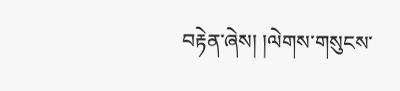བརྟེན་ཞེས། །ལེགས་གསུངས་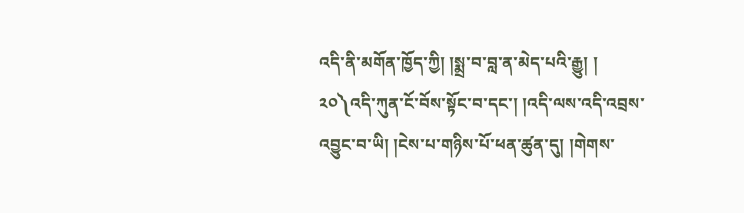འདི་ནི་མགོན་ཁྱོད་ཀྱི། །སྨྲ་བ་བླ་ན་མེད་པའི་རྒྱུ། །
༢༠༽འདི་ཀུན་ངོ་བོས་སྟོང་བ་དང་། །འདི་ལས་འདི་འབྲས་འབྱུང་བ་ཡི། །ངེས་པ་གཉིས་པོ་ཕན་ཚུན་དུ། །གེགས་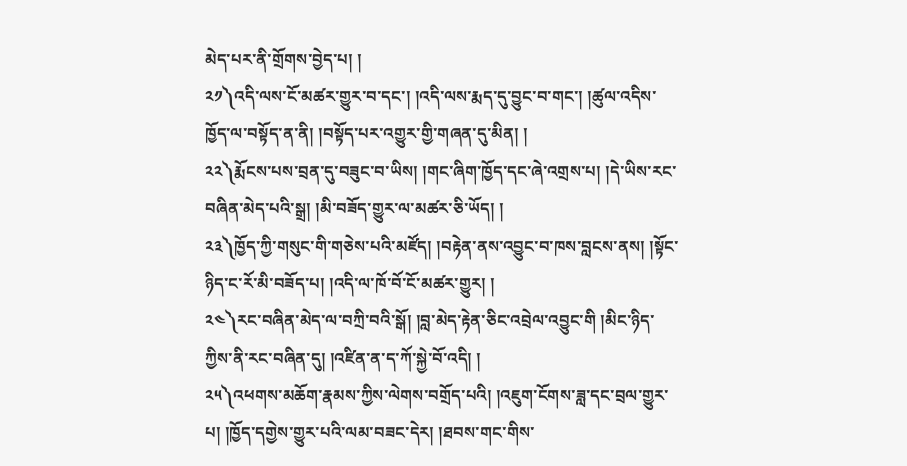མེད་པར་ནི་གྲོགས་བྱེད་པ། །
༢༡༽འདི་ལས་ངོ་མཚར་གྱུར་བ་དང་། །འདི་ལས་རྨད་དུ་བྱུང་བ་གང་། །ཚུལ་འདིས་ཁྱོད་ལ་བསྟོད་ན་ནི། །བསྟོད་པར་འགྱུར་གྱི་གཞན་དུ་མིན། །
༢༢༽རྨོངས་པས་བྲན་དུ་བཟུང་བ་ཡིས། །གང་ཞིག་ཁྱོད་དང་ཞེ་འགྲས་པ། །དེ་ཡིས་རང་བཞིན་མེད་པའི་སྒྲ། །མི་བཟོད་གྱུར་ལ་མཚར་ཅི་ཡོད། །
༢༣༽ཁྱོད་ཀྱི་གསུང་གི་གཅེས་པའི་མཛོད། །བརྟེན་ནས་འབྱུང་བ་ཁས་བླངས་ནས། །སྟོང་ཉིད་ང་རོ་མི་བཟོད་པ། །འདི་ལ་ཁོ་བོ་ངོ་མཚར་གྱུར། །
༢༤༽རང་བཞིན་མེད་ལ་བཀྲི་བའི་སྒོ། །བླ་མེད་རྟེན་ཅིང་འབྲེལ་འབྱུང་གི །མིང་ཉིད་ཀྱིས་ནི་རང་བཞིན་དུ། །འཛིན་ན་ད་ཀོ་སྐྱེ་བོ་འདི། །
༢༥༽འཕགས་མཆོག་རྣམས་ཀྱིས་ལེགས་བགྲོད་པའི། །འཇུག་ངོགས་ཟླ་དང་བྲལ་གྱུར་པ། །ཁྱོད་དགྱེས་གྱུར་པའི་ལམ་བཟང་དེར། །ཐབས་གང་གིས་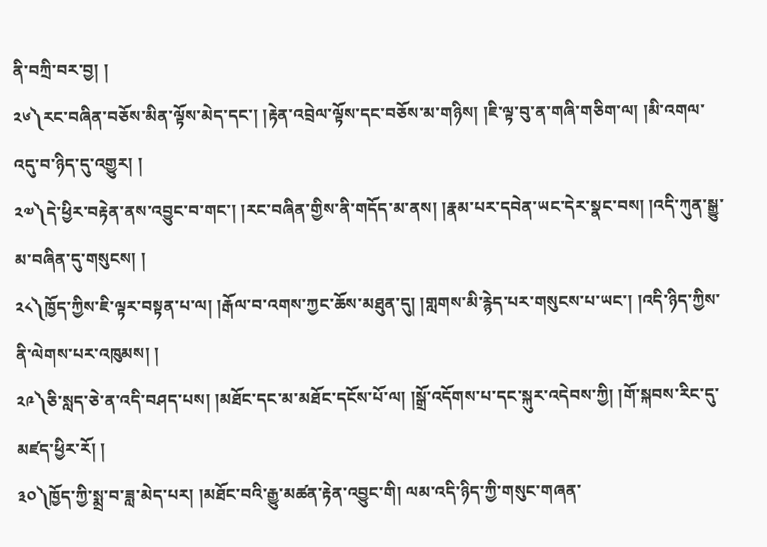ནི་བཀྲི་བར་བྱ། །
༢༦༽རང་བཞིན་བཅོས་མིན་ལྟོས་མེད་དང་། །རྟེན་འབྲེལ་ལྟོས་དང་བཅོས་མ་གཉིས། །ཇི་ལྟ་བུ་ན་གཞི་གཅིག་ལ། །མི་འགལ་འདུ་བ་ཉིད་དུ་འགྱུར། །
༢༧༽དེ་ཕྱིར་བརྟེན་ནས་འབྱུང་བ་གང་། །རང་བཞིན་གྱིས་ནི་གདོད་མ་ནས། །རྣམ་པར་དབེན་ཡང་དེར་སྣང་བས། །འདི་ཀུན་སྒྱུ་མ་བཞིན་དུ་གསུངས། །
༢༨༽ཁྱོད་ཀྱིས་ཇི་ལྟར་བསྟན་པ་ལ། །རྒོལ་བ་འགས་ཀྱང་ཆོས་མཐུན་དུ། །གླགས་མི་རྙེད་པར་གསུངས་པ་ཡང་། །འདི་ཉིད་ཀྱིས་ནི་ལེགས་པར་འཁུམས། །
༢༩༽ཅི་སླད་ཅེ་ན་འདི་བཤད་པས། །མཐོང་དང་མ་མཐོང་དངོས་པོ་ལ། །སྒྲོ་འདོགས་པ་དང་སྐུར་འདེབས་ཀྱི། །གོ་སྐབས་རིང་དུ་མཛད་ཕྱིར་རོ། །
༣༠༽ཁྱོད་ཀྱི་སྨྲ་བ་ཟླ་མེད་པར། །མཐོང་བའི་རྒྱུ་མཚན་རྟེན་འབྱུང་གི། ལམ་འདི་ཉིད་ཀྱི་གསུང་གཞན་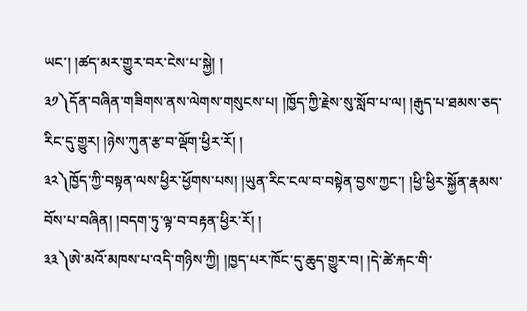ཡང་། །ཚད་མར་གྱུར་བར་ངེས་པ་སྐྱེ། །
༣༡༽དོན་བཞིན་གཟིགས་ནས་ལེགས་གསུངས་པ། །ཁྱོད་ཀྱི་རྗེས་སུ་སློབ་པ་ལ། །རྒུད་པ་ཐམས་ཅད་རིང་དུ་གྱུར། །ཉེས་ཀུན་རྩ་བ་ལྡོག་ཕྱིར་རོ། །
༣༢༽ཁྱོད་ཀྱི་བསྟན་ལས་ཕྱིར་ཕྱོགས་པས། །ཡུན་རིང་ངལ་བ་བསྟེན་བྱས་ཀྱང་། །ཕྱི་ཕྱིར་སྐྱོན་རྣམས་བོས་པ་བཞིན། །བདག་ཏུ་ལྟ་བ་བརྟན་ཕྱིར་རོ། །
༣༣༽ཨེ་མའོ་མཁས་པ་འདི་གཉིས་ཀྱི། །ཁྱད་པར་ཁོང་དུ་ཆུད་གྱུར་བ། །དེ་ཚེ་རྐང་གི་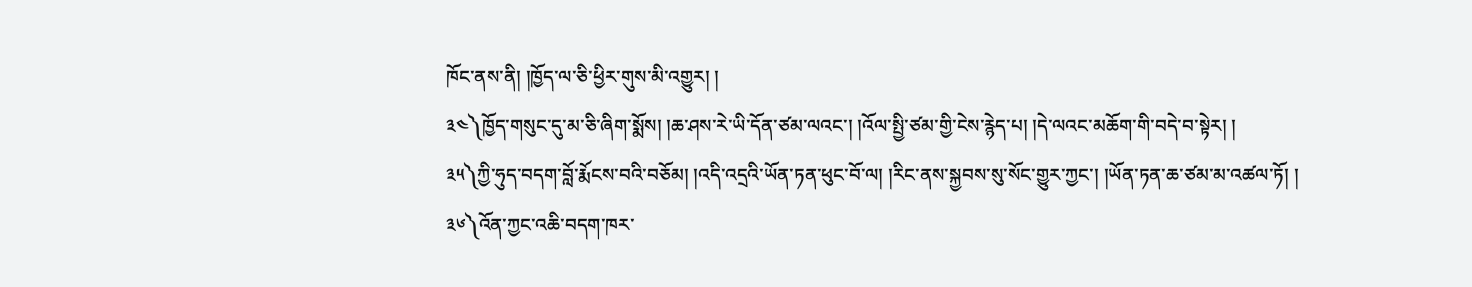ཁོང་ནས་ནི། །ཁྱོད་ལ་ཅི་ཕྱིར་གུས་མི་འགྱུར། །
༣༤༽ཁྱོད་གསུང་དུ་མ་ཅི་ཞིག་སྨོས། །ཆ་ཤས་རེ་ཡི་དོན་ཙམ་ལའང་། །འོལ་སྤྱི་ཙམ་གྱི་ངེས་རྙེད་པ། །དེ་ལའང་མཆོག་གི་བདེ་བ་སྟེར། །
༣༥༽ཀྱི་ཧུད་བདག་བློ་རྨོངས་བའི་བཅོམ། །འདི་འདྲའི་ཡོན་ཏན་ཕུང་བོ་ལ། །རིང་ནས་སྐྱབས་སུ་སོང་གྱུར་ཀྱང་། །ཡོན་ཏན་ཆ་ཙམ་མ་འཚལ་ཏོ། །
༣༦༽འོན་ཀྱང་འཆི་བདག་ཁར་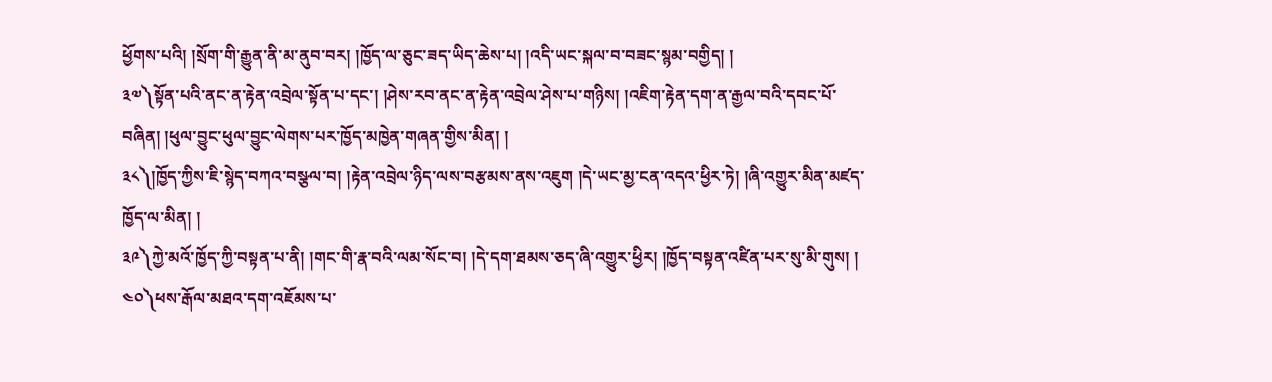ཕྱོགས་པའི། །སྲོག་གི་རྒྱུན་ནི་མ་ནུབ་བར། །ཁྱོད་ལ་ཅུང་ཟད་ཡིད་ཆེས་པ། །འདི་ཡང་སྐལ་བ་བཟང་སྙམ་བགྱིད། །
༣༧༽སྟོན་པའི་ནང་ན་རྟེན་འབྲེལ་སྟོན་པ་དང་། །ཤེས་རབ་ནང་ན་རྟེན་འབྲེལ་ཤེས་པ་གཉིས། །འཇིག་རྟེན་དག་ན་རྒྱལ་བའི་དབང་པོ་བཞིན། །ཕུལ་བྱུང་ཕུལ་བྱུང་ལེགས་པར་ཁྱོད་མཁྱེན་གཞན་གྱིས་མིན། །
༣༨༽།ཁྱོད་ཀྱིས་ཇི་སྙེད་བཀའ་བསྩལ་བ། །རྟེན་འབྲེལ་ཉིད་ལས་བརྩམས་ནས་འཇུག །དེ་ཡང་མྱ་ངན་འདའ་ཕྱིར་ཏེ། །ཞི་འགྱུར་མིན་མཛད་ཁྱོད་ལ་མིན། །
༣༩༽ཀྱེ་མའོ་ཁྱོད་ཀྱི་བསྟན་པ་ནི། །གང་གི་རྣ་བའི་ལམ་སོང་བ། །དེ་དག་ཐམས་ཅད་ཞི་འགྱུར་ཕྱིར། །ཁྱོད་བསྟན་འཛིན་པར་སུ་མི་གུས། །
༤༠༽ཕས་རྒོལ་མཐའ་དག་འཇོམས་པ་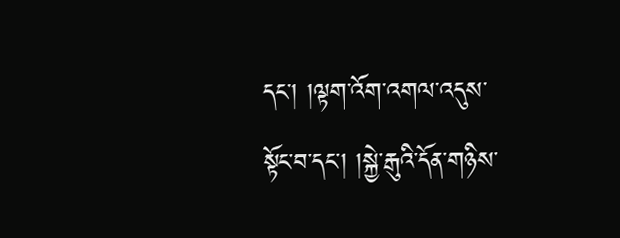དང་། །ལྟག་འོག་འགལ་འདུས་སྟོང་བ་དང་། །སྐྱེ་རྒུའི་དོན་གཉིས་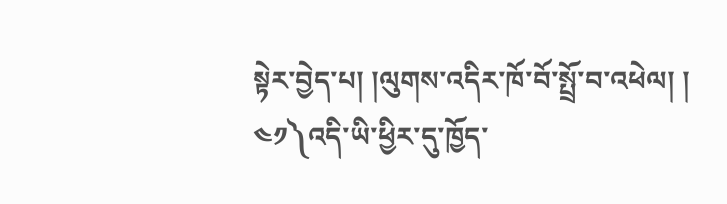སྟེར་བྱེད་པ། །ལུགས་འདིར་ཁོ་བོ་སྤྲོ་བ་འཕེལ། །
༤༡༽འདི་ཡི་ཕྱིར་དུ་ཁྱོད་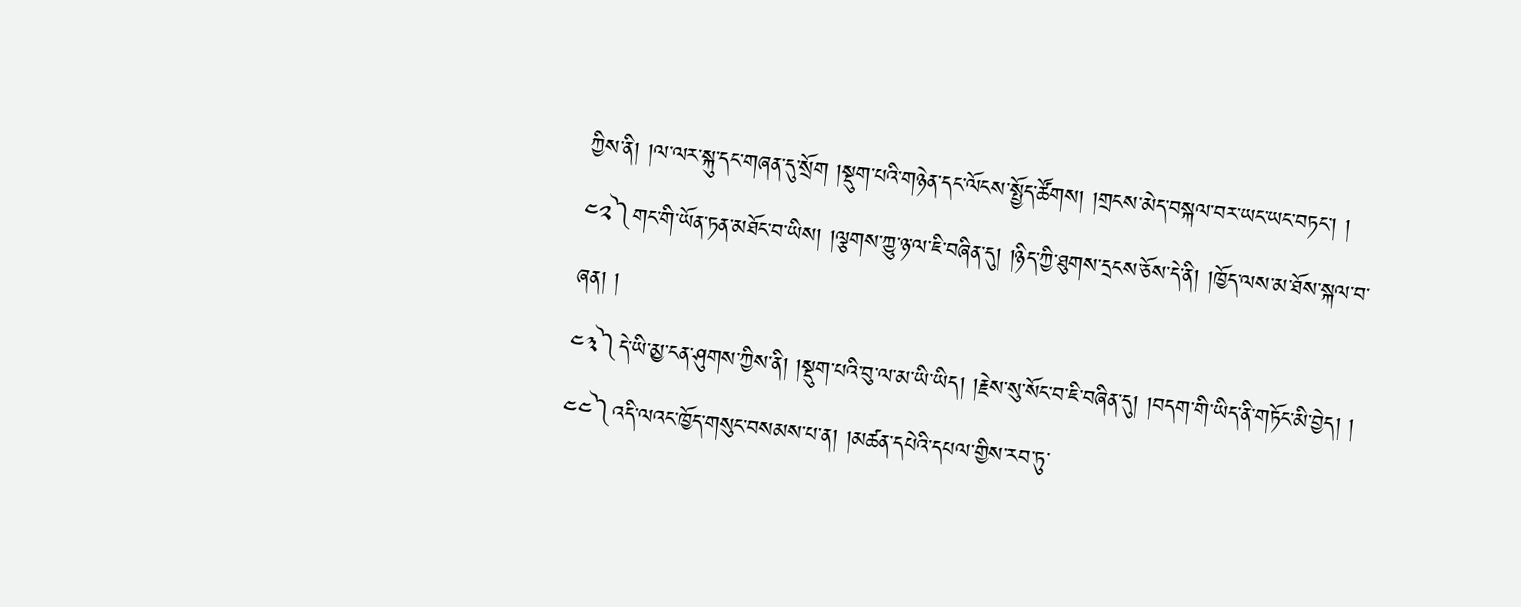ཀྱིས་ནི། །ལ་ལར་སྐུ་དང་གཞན་དུ་སྲོག །སྡུག་པའི་གཉེན་དང་ལོངས་སྤྱོད་ཚོགས། །གྲངས་མེད་བསྐལ་བར་ཡང་ཡང་བཏང་། །
༤༢༽གང་གི་ཡོན་ཏན་མཐོང་བ་ཡིས། །ལྕགས་ཀྱུ་ཉ་ལ་ཇི་བཞིན་དུ། །ཉིད་ཀྱི་ཐུགས་དྲངས་ཅོས་དེ་ནི། །ཁྱོད་ལས་མ་ཐོས་སྐལ་བ་ཞན། །
༤༣༽དེ་ཡི་མྱ་ངན་ཤུགས་ཀྱིས་ནི། །སྡུག་པའི་བུ་ལ་མ་ཡི་ཡིད། །རྗེས་སུ་སོང་བ་ཇི་བཞིན་དུ། །བདག་གི་ཡིད་ནི་གཏོང་མི་བྱེད། །
༤༤༽འདི་ལའང་ཁྱོད་གསུང་བསམས་པ་ན། །མཚན་དཔེའི་དཔལ་གྱིས་རབ་ཏུ་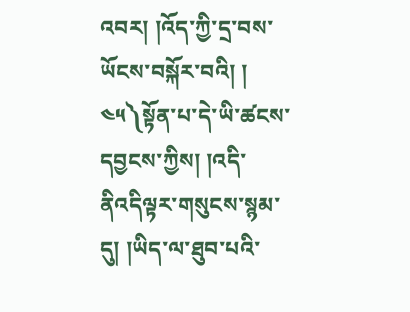འབར། །འོད་ཀྱི་དྲ་བས་ཡོངས་བསྐོར་བའི། །
༤༥༽སྟོན་པ་དེ་ཡི་ཚངས་དབྱངས་ཀྱིས། །འདི་ནིའདིལྟར་གསུངས་སྙམ་དུ། །ཡིད་ལ་ཐུབ་པའི་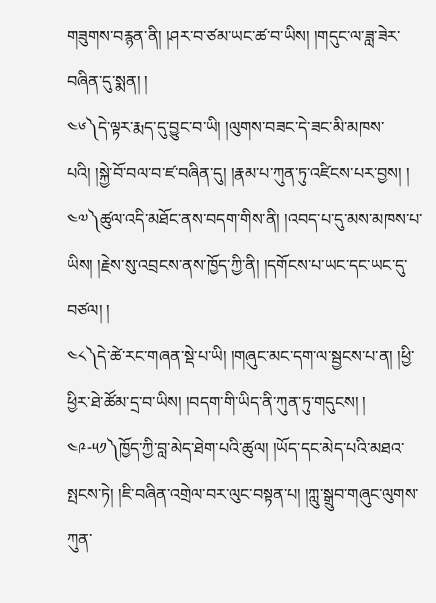གཟུགས་བརྙན་ནི། །ཤར་བ་ཙམ་ཡང་ཚ་བ་ཡིས། །གདུང་ལ་ཟླ་ཟེར་བཞིན་དུ་སྨན། །
༤༦༽དེ་ལྟར་རྨད་དུ་བྱུང་བ་ཡི། །ལུགས་བཟང་དེ་ཟང་མི་མཁས་པའི། །སྐྱེ་བོ་བལ་བ་ཛ་བཞིན་དུ། །རྣམ་པ་ཀུན་ཏུ་འཛིངས་པར་བྱས། །
༤༧༽ཚུལ་འདི་མཐོང་ནས་བདག་གིས་ནི། །འབད་པ་དུ་མས་མཁས་པ་ཡིས། །རྗེས་སུ་འབྲངས་ནས་ཁྱོད་ཀྱི་ནི། །དགོངས་པ་ཡང་དང་ཡང་དུ་བཙལ། །
༤༨༽དེ་ཚེ་རང་གཞན་སྡེ་པ་ཡི། །གཞུང་མང་དག་ལ་སྦྱངས་པ་ན། །ཕྱི་ཕྱིར་ཐེ་ཚོམ་དྲ་བ་ཡིས། །བདག་གི་ཡིད་ནི་ཀུན་ཏུ་གདུངས། །
༤༩-༥༡༽ཁྱོད་ཀྱི་བླ་མེད་ཐེག་པའི་ཚུལ། །ཡོད་དང་མེད་པའི་མཐའ་སྤངས་ཏེ། །ཇི་བཞིན་འགྲེལ་བར་ལུང་བསྟན་པ། །ཀླུ་སྒྲུབ་གཞུང་ལུགས་ཀུན་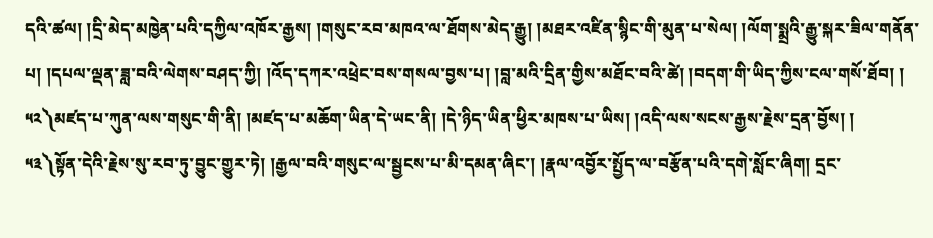དའི་ཚལ། །དྲི་མེད་མཁྱེན་པའི་དཀྱིལ་འཁོར་རྒྱས། །གསུང་རབ་མཁའ་ལ་ཐོགས་མེད་རྒྱུ། །མཐར་འཛིན་སྙིང་གི་མུན་པ་སེལ། །ལོག་སྨྲའི་རྒྱུ་སྐར་ཟིལ་གནོན་པ། །དཔལ་ལྡན་ཟླ་བའི་ལེགས་བཤད་ཀྱི། །འོད་དཀར་འཕྲེང་བས་གསལ་བྱས་པ། །བླ་མའི་དྲིན་གྱིས་མཐོང་བའི་ཚེ། །བདག་གི་ཡིད་ཀྱིས་ངལ་གསོ་ཐོབ། །
༥༢༽མཛད་པ་ཀུན་ལས་གསུང་གི་ནི། །མཛད་པ་མཆོག་ཡིན་དེ་ཡང་ནི། །དེ་ཉིད་ཡིན་ཕྱིར་མཁས་པ་ཡིས། །འདི་ལས་སངས་རྒྱས་རྗེས་དྲན་བྱོས། །
༥༣༽སྟོན་དེའི་རྗེས་སུ་རབ་ཏུ་བྱུང་གྱུར་ཏེ། །རྒྱལ་བའི་གསུང་ལ་སྦྱངས་པ་མི་དམན་ཞིང་། །རྣལ་འབྱོར་སྤྱོད་ལ་བརྩོན་པའི་དགེ་སློང་ཞིག། དྲང་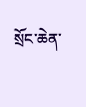སྲོང་ཆེན་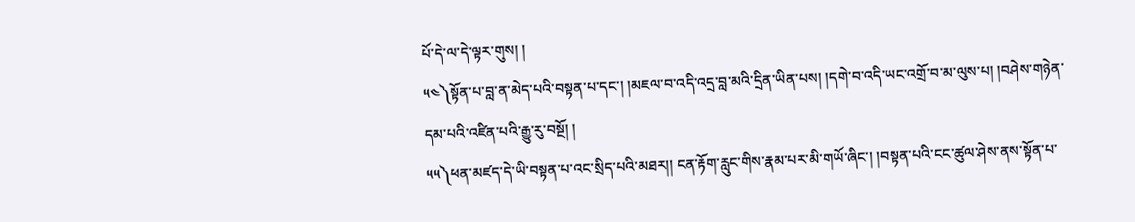པོ་དེ་ལ་དེ་ལྟར་གུས། །
༥༤༽སྟོན་པ་བླ་ན་མེད་པའི་བསྟན་པ་དང་། །མཇལ་བ་འདི་འདྲ་བླ་མའི་དྲིན་ཡིན་པས། །དགེ་བ་འདི་ཡང་འགྲོ་བ་མ་ལུས་པ། །བཤེས་གཉེན་དམ་པའི་འཛིན་པའི་རྒྱུ་རུ་བསྔོ། །
༥༥༽ཕན་མཛད་དེ་ཡི་བསྟན་པ་འང་སྲིད་པའི་མཐར།། ངན་རྟོག་རླུང་གིས་རྣམ་པར་མི་གཡོ་ཞིང་། །བསྟན་པའི་ངང་ཚུལ་ཤེས་ནས་སྟོན་པ་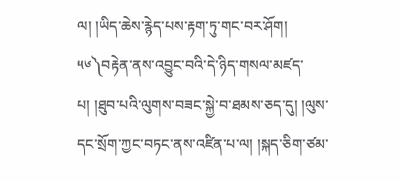ལ། །ཡིད་ཆེས་རྙེད་པས་རྟག་ཏུ་གང་བར་ཤོག།
༥༦༽བརྟེན་ནས་འབྱུང་བའི་དེ་ཉིད་གསལ་མཛད་པ། །ཐུབ་པའི་ལུགས་བཟང་སྐྱེ་བ་ཐམས་ཅད་དུ། །ལུས་དང་སྲོག་ཀྱང་བཏང་ནས་འཛིན་པ་ལ། །སྐད་ཅིག་ཙམ་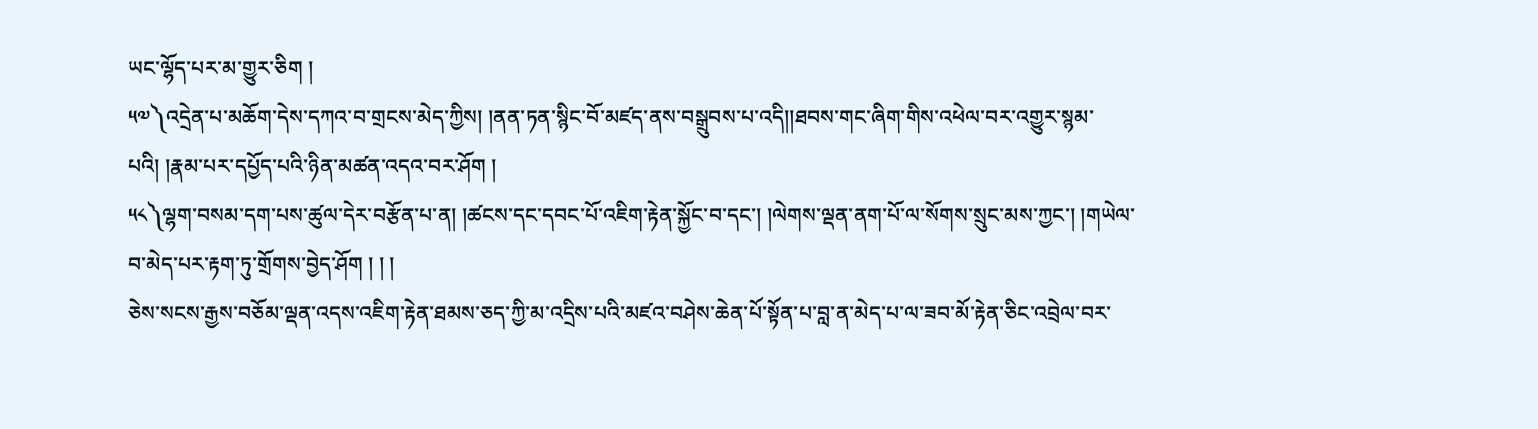ཡང་ལྷོད་པར་མ་གྱུར་ཅིག །
༥༧༽འདྲེན་པ་མཆོག་དེས་དཀའ་བ་གྲངས་མེད་ཀྱིས། །ནན་ཏན་སྙིང་བོ་མཛད་ནས་བསྒྲུབས་པ་འདི།།ཐབས་གང་ཞིག་གིས་འཕེལ་བར་འགྱུར་སྙམ་པའི། །རྣམ་པར་དཔྱོད་པའི་ཉིན་མཚན་འདའ་བར་ཤོག །
༥༨༽ལྷག་བསམ་དག་པས་ཚུལ་དེར་བརྩོན་པ་ན། །ཚངས་དང་དབང་པོ་འཇིག་རྟེན་སྐྱོང་བ་དང་། །ལེགས་ལྡན་ནག་པོ་ལ་སོགས་སྲུང་མས་ཀྱང་། །གཡེལ་བ་མེད་པར་རྟག་ཏུ་གྲོགས་བྱེད་ཤོག ། ། །
ཅེས་སངས་རྒྱས་བཅོམ་ལྡན་འདས་འཇིག་རྟེན་ཐམས་ཅད་ཀྱི་མ་འདྲིས་པའི་མཛའ་བཤེས་ཆེན་པོ་སྟོན་པ་བླ་ན་མེད་པ་ལ་ཟབ་མོ་རྟེན་ཅིང་འབྲེལ་བར་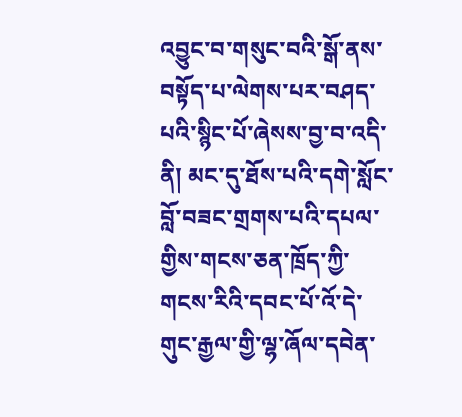འབྱུང་བ་གསུང་བའི་སྒོ་ནས་བསྟོད་པ་ལེགས་པར་བཤད་པའི་སྙིང་པོ་ཞེསས་བྱ་བ་འདི་ནི། མང་དུ་ཐོས་པའི་དགེ་སློང་བློ་བཟང་གྲགས་པའི་དཔལ་གྱིས་གངས་ཅན་ཁྲོད་ཀྱི་གངས་རིའི་དབང་པོ་འོ་དེ་གུང་རྒྱལ་གྱི་ལྷ་ཞོལ་དབེན་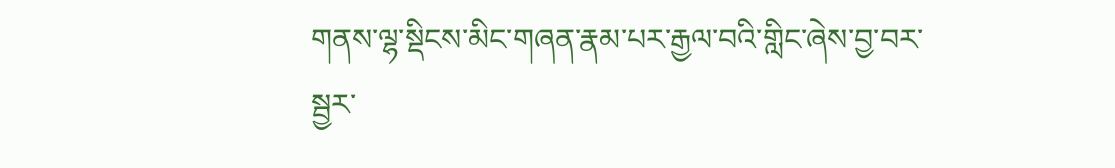གནས་ལྷ་སྡིངས་མིང་གཞན་རྣམ་པར་རྒྱལ་བའི་གླིང་ཞེས་བྱ་བར་སྦྱར་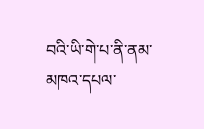བའི་ཡི་གེ་པ་ནི་ནམ་མཁའ་དཔལ་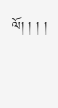ལོ། ། ། །